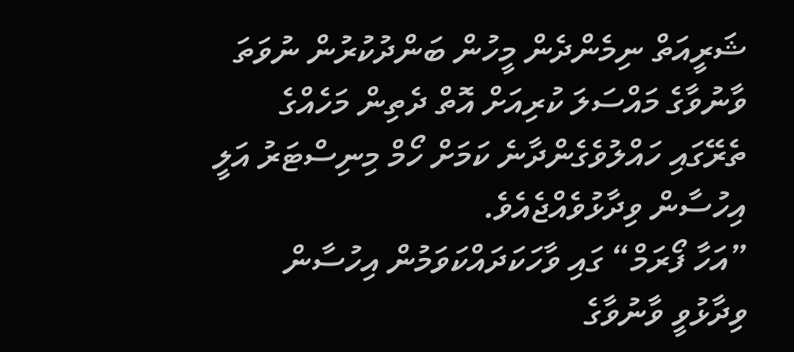ޝަރީއަތް ނިމެންދެން މީހުން ބަންދުކުރުން ނުވަތަ ވާނުވާގެ މައްސަލަ ކުރިއަށް އޮތް ދެތިން މަހެއްގެ ތެރޭގައި ހައްލުވެގެންދާނެ ކަމަށް ހޯމް މިނިސްޓަރު އަލީ އިހުސާން ވިދާޅުވެއްޖެއެވެ.
”އަހާ ފޯރަމް“ ގައި ވާހަކަދައްކަވަމުން އިހުސާން ވިދާޅުވީ ވާނުވާގެ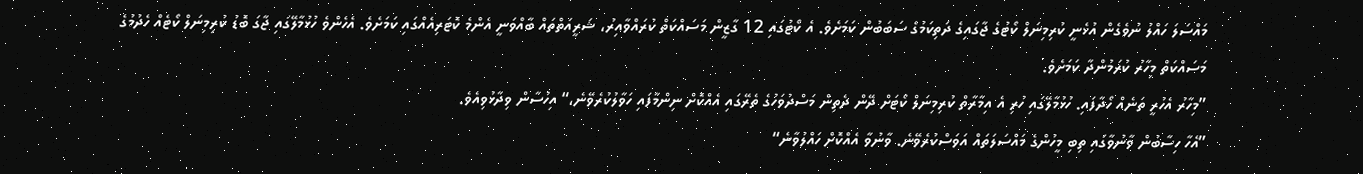މައްސަލަ ހައްލު ނުވެގެން އުޅެނީ ކުރިމިނަލް ކޯޓުގެ ޖާގައިގެ ދަތިކަމުގެ ސަބަބުން ކަމަށެވެ. އެ ކޯޓުގައި 12 ގާޒީން މަސައްކަތް ކުރައްވާއިރު، ޝަރީއަތްތައް ބާއްވަނީ އެންމެ ކޮޓަރިއެއްގައި ކަމަށެވެ. އެހެންވެ ހުޅުމާލޭގައި ޖާގަ ބޮޑު ކުރިމިނަލް ކޯޓެއް ހެދުމުގެ މަސައްކަތް މިހާރު ކުރަމުންދާ ކަމަށެވެ.
”މިހާރު އެހުރީ ތަނެއް ހޯދާފައި. ހުޅުމާލޭގައި ހުރި އެ އިމާރާތް ކުރިމިނަލް ކޯޓަށް ދޭން ދެތިން މަސްދުވަހުގެ ތެރޭގައި އެއްކޮށް ނިންމާފައި ހަވާލުކުރެވޭނެ،“ އިހުސާން ވިދާޅުވިއެވެ.
”އެހާ ހިސާބުން ވާނުވާގައި ތިބި މީހުންގެ މައްސަލަތައް އަވަސްކުރެވޭނެ. ވާނުވާ އެއްކޮށް ހައްލުވާނެ“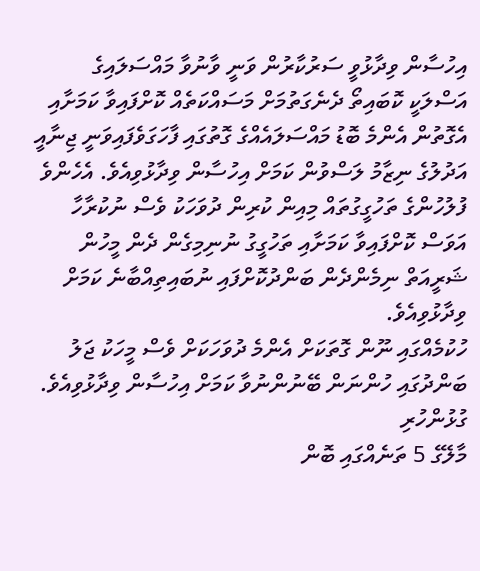އިހުސާން ވިދާޅުވީ ސަރުކާރުން ވަނީ ވާނުވާ މައްސަލައިގެ އަސްލަކީ ކޮބައިތޯ ދެނެގަތުމަށް މަސައްކަތެއް ކޮށްފައިވާ ކަމަށާއި އެގޮތުން އެންމެ ބޮޑު މައްސަލައެއްގެ ގޮތުގައި ފާހަގަވެފައިވަނީ ޖިނާއީ އަދުލުގެ ނިޒާމު ލަސްވުން ކަމަށް އިހުސާން ވިދާޅުވިއެވެ. އެހެންވެ ފުލުހުންގެ ތަހުގީގުތައް މިއިން ކުރިން ދުވަހަކު ވެސް ނުކުރާހާ އަވަސް ކޮށްފައިވާ ކަމަށާއި ތަހުގީގު ނުނިމިގެން ދެން މީހުން ޝަރީއަތް ނިމެންދެން ބަންދުކޮށްފައި ނުބައިތިއްބާނެ ކަމަށް ވިދާޅުވިއެވެ.
ހުކުމެއްގައި ނޫން ގޮތަކަށް އެންމެ ދުވަހަކަށް ވެސް މީހަކު ޖަލު ބަންދުގައި ހުންނަން ބޭނުންނުވާ ކަމަށް އިހުސާން ވިދާޅުވިއެވެ.
ގުޅުންހުރި
މާލޭގެ 5 ތަނެއްގައި ބޮން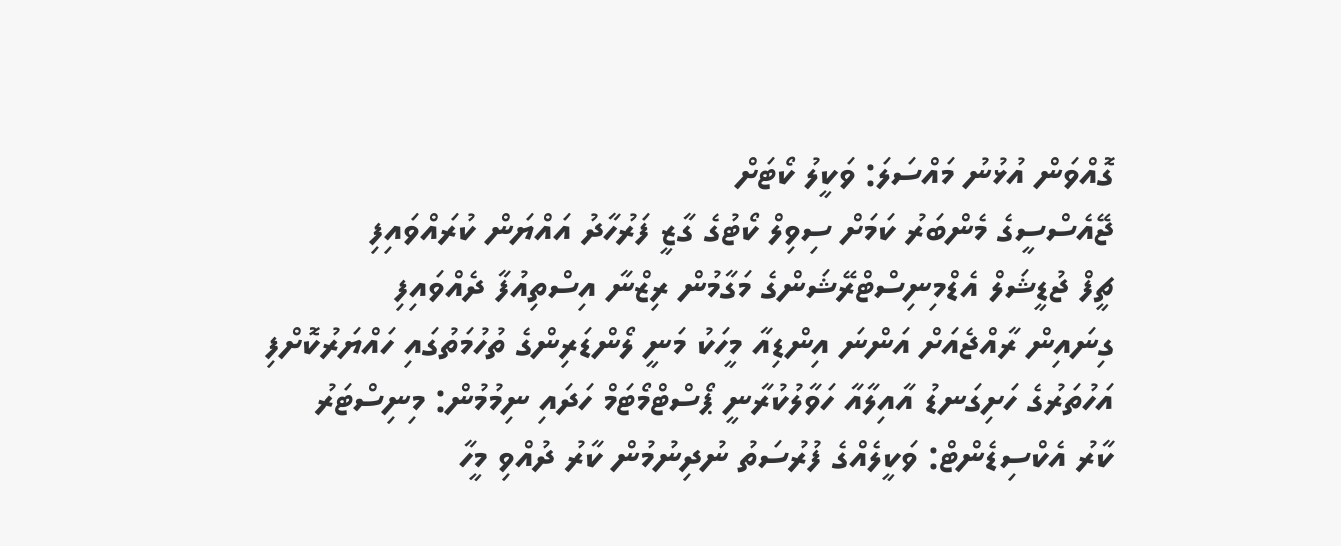ގޮއްވަން އުޅުނު މައްސަލަ: ވަކީލު ކޯޓަށް
ޖޭއެސްސީގެ މެންބަރު ކަމަށް ސިވިލް ކޯޓުގެ ގާޒީ ފަރުހާދު އައްޔަން ކުރައްވައިފި
ޗީފް ޖުޑީޝަލް އެޑްމިނިސްޓްރޭޝަންގެ މަގާމުން ރިޒްނާ އިސްތިއުފާ ދެއްވައިފި
ގިނައިން ރާއްޖެއަށް އަންނަ އިންޑިއާ މީހަކު މަނީ ލޯންޑަރިންގެ ތުހުމަތުގައި ހައްޔަރުކޮށްފި
އަހުތަރުގެ ހަށިގަނޑު އާއިލާއާ ހަވާލުކުރާނީ ޕޯސްޓްމޯޓަމް ހަދައި ނިމުމުން: މިނިސްޓަރު
ކާރު އެކްސިޑެންޓް: ވަކީލެއްގެ ފުރުސަތު ނުދިނުމުން ކާރު ދުއްވި މީހާ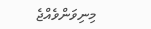މިނިވަންވެއްޖެ